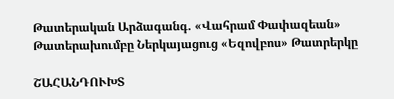Թատերական Արձագանգ. «Վահրամ Փափազեան» Թատերախումբը Ներկայացուց «Եզովբոս» Թատրերկը

ՇԱՀԱՆԴՈՒԽՏ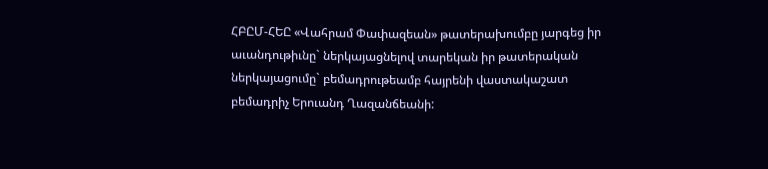ՀԲԸՄ-ՀԵԸ «Վահրամ Փափազեան» թատերախումբը յարգեց իր աւանդութիւնը` ներկայացնելով տարեկան իր թատերական ներկայացումը` բեմադրութեամբ հայրենի վաստակաշատ բեմադրիչ Երուանդ Ղազանճեանի: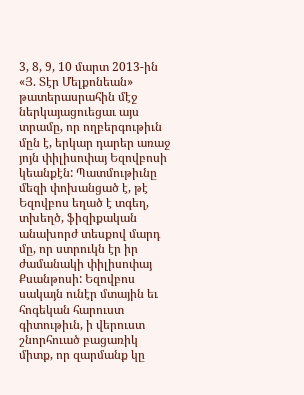3, 8, 9, 10 մարտ 2013-ին «Յ. Տէր Մելքոնեան» թատերասրահին մէջ ներկայացուեցաւ այս տրամը, որ ողբերգութիւն մըն է, երկար դարեր առաջ յոյն փիլիսոփայ Եզովբոսի կեանքէն: Պատմութիւնը մեզի փոխանցած է, թէ Եզովբոս եղած է տգեղ, տխեղծ, ֆիզիքական անախորժ տեսքով մարդ մը, որ ստրուկն էր իր ժամանակի փիլիսոփայ Քսանթոսի: Եզովբոս սակայն ունէր մտային եւ հոգեկան հարուստ գիտութիւն, ի վերուստ շնորհուած բացառիկ միտք, որ զարմանք կը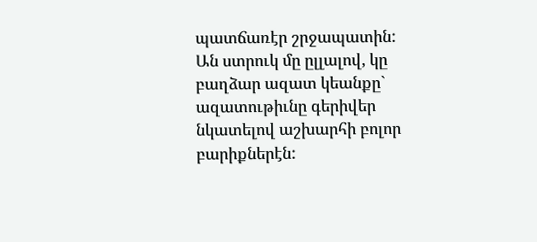պատճառէր շրջապատին: Ան ստրուկ մը ըլլալով, կը բաղձար ազատ կեանքը` ազատութիւնը գերիվեր նկատելով աշխարհի բոլոր բարիքներէն: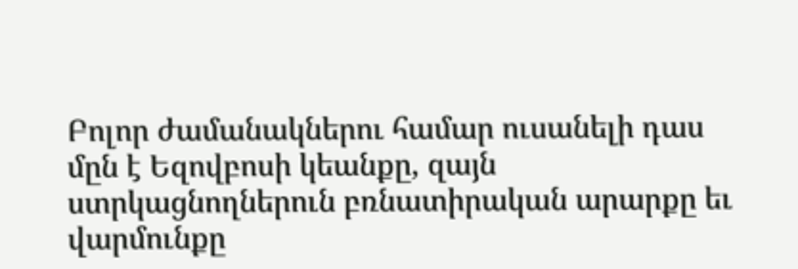Բոլոր ժամանակներու համար ուսանելի դաս մըն է Եզովբոսի կեանքը, զայն ստրկացնողներուն բռնատիրական արարքը եւ վարմունքը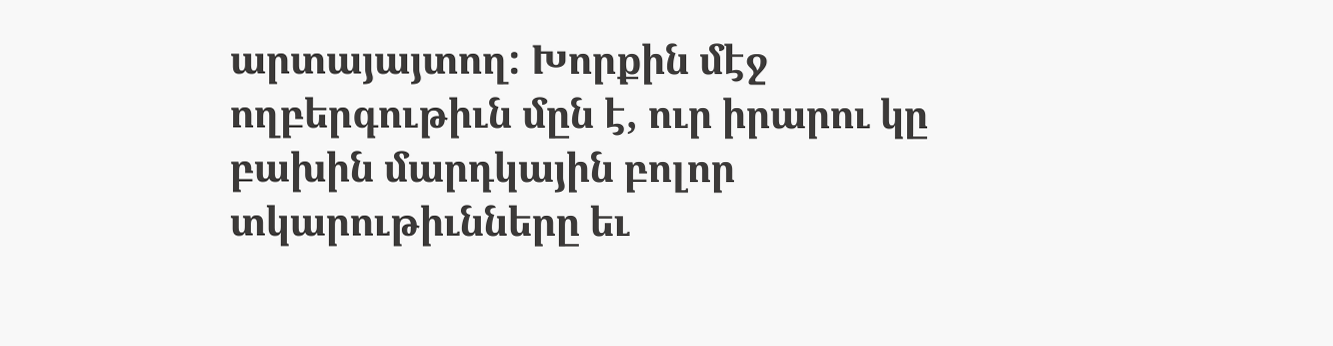արտայայտող: Խորքին մէջ ողբերգութիւն մըն է, ուր իրարու կը բախին մարդկային բոլոր տկարութիւնները եւ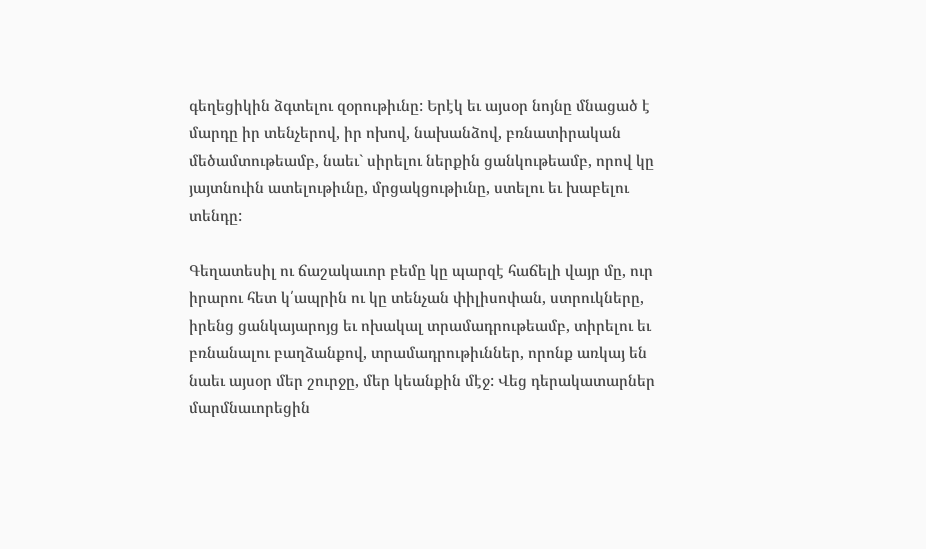գեղեցիկին ձգտելու զօրութիւնը: Երէկ եւ այսօր նոյնը մնացած է մարդը իր տենչերով, իր ոխով, նախանձով, բռնատիրական մեծամտութեամբ, նաեւ` սիրելու ներքին ցանկութեամբ, որով կը յայտնուին ատելութիւնը, մրցակցութիւնը, ստելու եւ խաբելու տենդը:

Գեղատեսիլ ու ճաշակաւոր բեմը կը պարզէ հաճելի վայր մը, ուր իրարու հետ կ՛ապրին ու կը տենչան փիլիսոփան, ստրուկները, իրենց ցանկայարոյց եւ ոխակալ տրամադրութեամբ, տիրելու եւ բռնանալու բաղձանքով, տրամադրութիւններ, որոնք առկայ են նաեւ այսօր մեր շուրջը, մեր կեանքին մէջ: Վեց դերակատարներ մարմնաւորեցին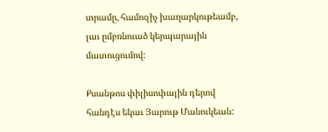տրամը, համոզիչ խաղարկութեամբ, լաւ ըմբռնուած կերպարային մատուցումով:

Քսանթոս փիլիսոփային դերով հանդէս եկաւ Յարութ Մանուկեան: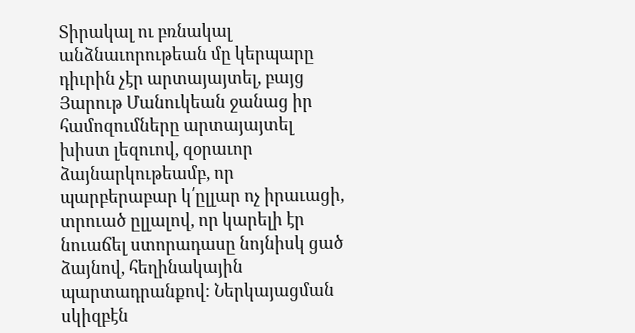Տիրակալ ու բռնակալ անձնաւորութեան մը կերպարը դիւրին չէր արտայայտել, բայց Յարութ Մանուկեան ջանաց իր համոզումները արտայայտել խիստ լեզուով, զօրաւոր ձայնարկութեամբ, որ պարբերաբար կ՛ըլլար ոչ իրաւացի, տրուած ըլլալով, որ կարելի էր նուաճել ստորադասը նոյնիսկ ցած ձայնով, հեղինակային պարտադրանքով: Ներկայացման սկիզբէն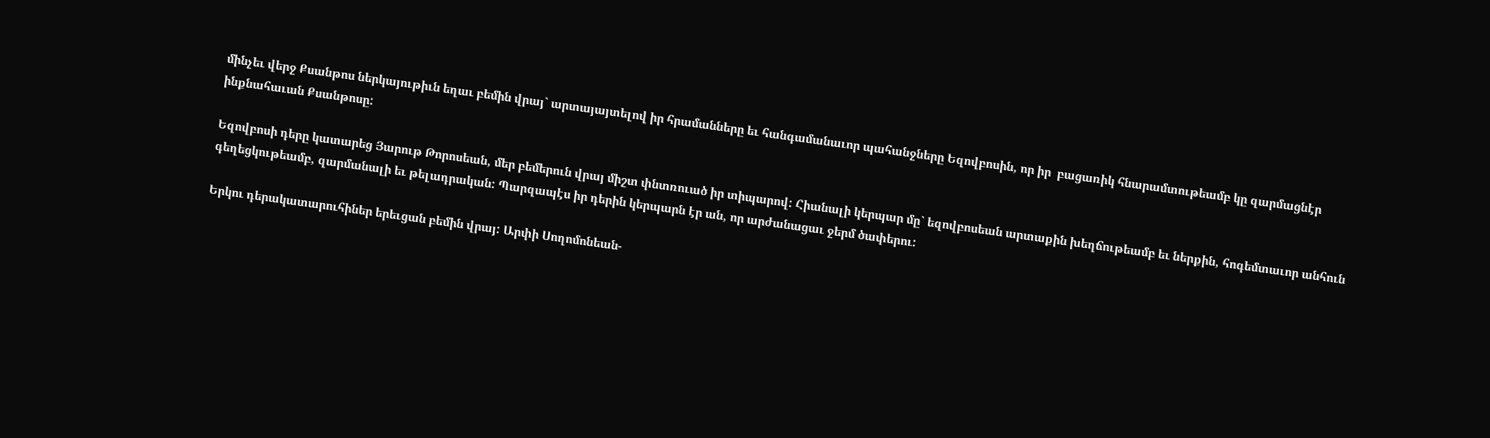մինչեւ վերջ Քսանթոս ներկայութիւն եղաւ բեմին վրայ` արտայայտելով իր հրամանները եւ հանգամանաւոր պահանջները Եզովբոսին, որ իր  բացառիկ հնարամտութեամբ կը զարմացնէր  ինքնահաւան Քսանթոսը:

Եզովբոսի դերը կատարեց Յարութ Թորոսեան, մեր բեմերուն վրայ միշտ փնտռուած իր տիպարով: Հիանալի կերպար մը` եզովբոսեան արտաքին խեղճութեամբ եւ ներքին, հոգեմտաւոր անհուն գեղեցկութեամբ, զարմանալի եւ թելադրական: Պարզապէս իր դերին կերպարն էր ան, որ արժանացաւ ջերմ ծափերու:

Երկու դերակատարուհիներ երեւցան բեմին վրայ: Արփի Սողոմոնեան-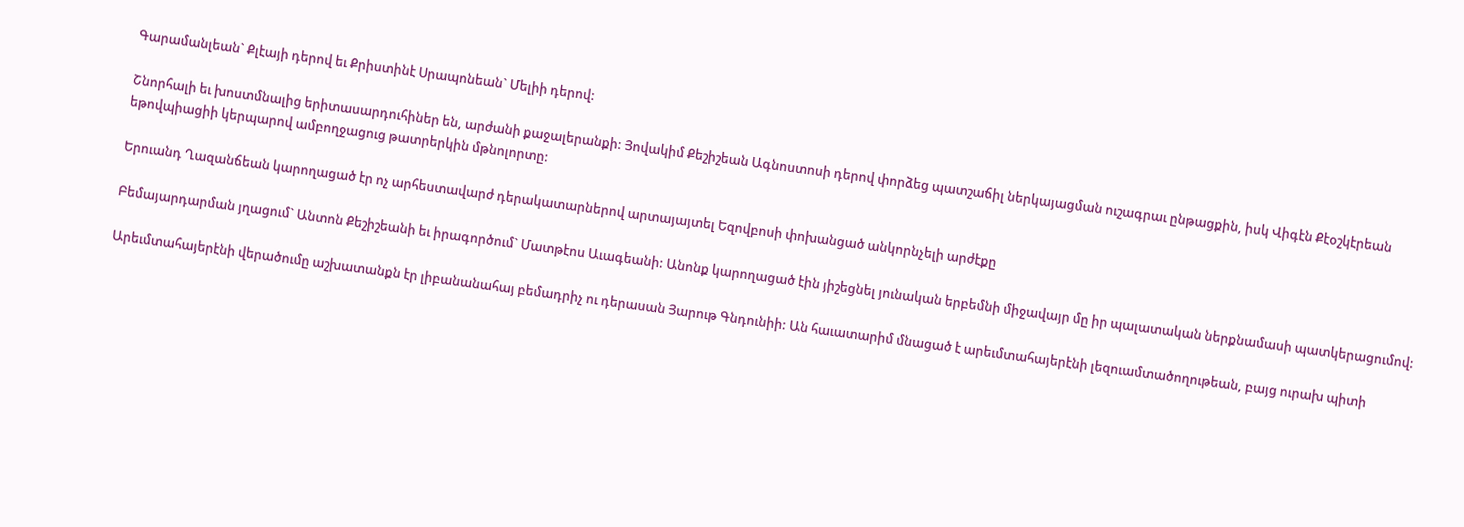Գարամանլեան` Քլէայի դերով եւ Քրիստինէ Սրապոնեան` Մելիի դերով:

Շնորհալի եւ խոստմնալից երիտասարդուհիներ են, արժանի քաջալերանքի: Յովակիմ Քեշիշեան Ագնոստոսի դերով փորձեց պատշաճիլ ներկայացման ուշագրաւ ընթացքին, իսկ Վիգէն Քէօշկէրեան եթովպիացիի կերպարով ամբողջացուց թատրերկին մթնոլորտը:

Երուանդ Ղազանճեան կարողացած էր ոչ արհեստավարժ դերակատարներով արտայայտել Եզովբոսի փոխանցած անկորնչելի արժէքը

Բեմայարդարման յղացում` Անտոն Քեշիշեանի եւ իրագործում` Մատթէոս Աւագեանի: Անոնք կարողացած էին յիշեցնել յունական երբեմնի միջավայր մը իր պալատական ներքնամասի պատկերացումով:

Արեւմտահայերէնի վերածումը աշխատանքն էր լիբանանահայ բեմադրիչ ու դերասան Յարութ Գնդունիի: Ան հաւատարիմ մնացած է արեւմտահայերէնի լեզուամտածողութեան, բայց ուրախ պիտի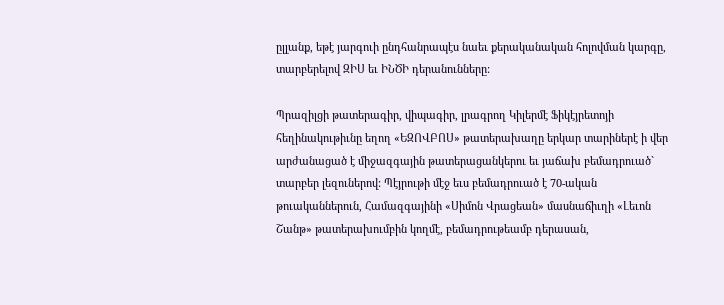ըլլանք, եթէ յարգուի ընդհանրապէս նաեւ քերականական հոլովման կարգը, տարբերելով ԶԻՍ եւ ԻՆԾԻ դերանունները:

Պրազիլցի թատերագիր, վիպագիր, լրագրող Կիլերմէ Ֆիկէյրետոյի հեղինակութիւնը եղող «ԵԶՈՎԲՈՍ» թատերախաղը երկար տարիներէ ի վեր արժանացած է միջազգային թատերացանկերու եւ յաճախ բեմադրուած` տարբեր լեզուներով: Պէյրութի մէջ եւս բեմադրուած է 70-ական թուականներուն, Համազգայինի «Սիմոն Վրացեան» մասնաճիւղի «Լեւոն Շանթ» թատերախումբին կողմէ, բեմադրութեամբ դերասան,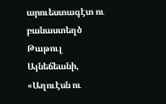արուեստագէտ ու բանաստեղծ Թաթուլ Այնեճեանի, «Աղուէսն ու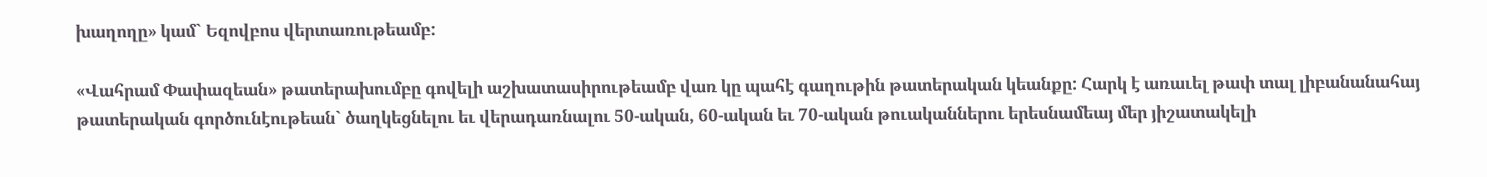խաղողը» կամ` Եզովբոս վերտառութեամբ:

«Վահրամ Փափազեան» թատերախումբը գովելի աշխատասիրութեամբ վառ կը պահէ գաղութին թատերական կեանքը: Հարկ է առաւել թափ տալ լիբանանահայ թատերական գործունէութեան` ծաղկեցնելու եւ վերադառնալու 50-ական, 60-ական եւ 70-ական թուականներու երեսնամեայ մեր յիշատակելի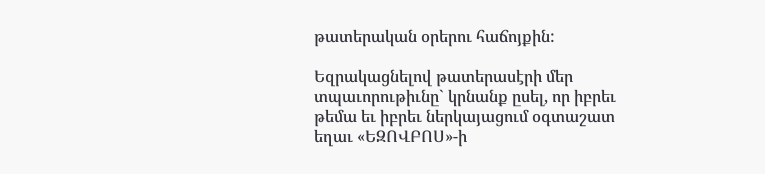թատերական օրերու հաճոյքին:

Եզրակացնելով թատերասէրի մեր տպաւորութիւնը` կրնանք ըսել, որ իբրեւ թեմա եւ իբրեւ ներկայացում օգտաշատ եղաւ «ԵԶՈՎԲՈՍ»-ի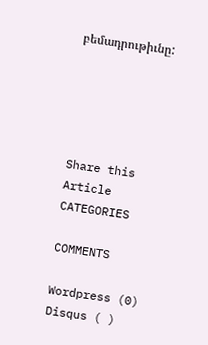բեմադրութիւնը:





Share this Article
CATEGORIES

COMMENTS

Wordpress (0)
Disqus ( )